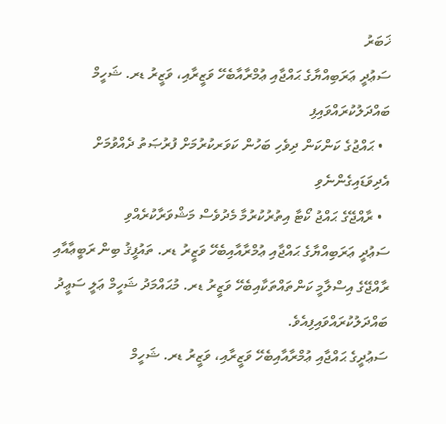ޚަބަރު
ސަޢުދީ ޢަރަބިއްޔާގެ ޙައްޖާއި ޢުމްރާއާބެހޭ ވަޒީރާއި، ވަޒީރު ޑރ. ޝަހީމް ބައްދަލުކުރައްވައިފި
  • ޙައްޖުގެ ކަންކަން ދިވެހި ބަހުން ކަވަރކުރުމަށް ފުރުޞަތު ދެއްވުމަށް އެދިވަޑައިގެންނެވި
  • ރާއްޖޭގެ ޙައްޖު ކޯޓާ އިތުރުކުރުމާ މެދުވެސް މަޝްވަރާކުރެއްވި
ސަޢުދީ ޢަރަބިއްޔާގެ ޙައްޖާއި ޢުމްރާއާއިބެހޭ ވަޒީރު ޑރ. ތައުފީޤު ބިން ރަބީޢާއާއި ރާއްޖޭގެ އިސްލާމީ ކަންތައްތަކާއިބެހޭ ވަޒީރު ޑރ. މުޙައްމަދު ޝަހީމް ޢަލީ ސަޢީދު ބައްދަލުކުރައްވައިފިއެވެ.
ސަޢުދީގެ ޙައްޖާއި ޢުމްރާއާއިބެހޭ ވަޒީރާއި، ވަޒީރު ޑރ. ޝަހީމް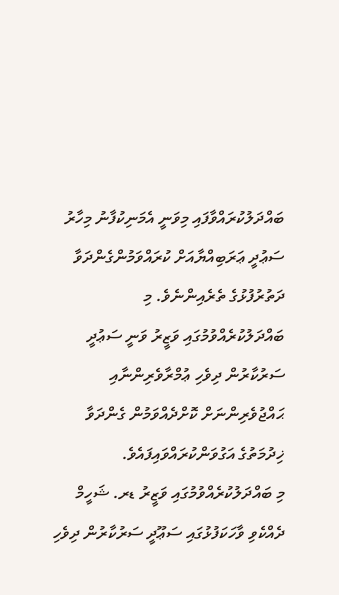ބައްދަލުކުރައްވާފައި މިވަނީ އެމަނިކުފާނު މިހާރު ސަޢުދީ ޢަރަބިއްޔާއަށް ކުރައްވަމުންގެންދަވާ ދަތުރުފުޅުގެ ތެރެއިންނެވެ. މި ބައްދަލުކުރެއްވުމުގައި ވަޒީރު ވަނީ ސަޢުދީ ސަރުކާރުން ދިވެހި ޢުމްރާވެރިންނާއި ޙައްޖުވެރިންނަށް ކޮށްދެއްވަމުން ގެންދަވާ ޚިދުމަތުގެ އަގުވަންކުރައްވައިފައެވެ.
މި ބައްދަލުކުރެއްވުމުގައި ވަޒީރު ޑރ. ޝަހީމް ދެއްކެވި ވާހަކަފުޅުގައި ސަޢޫދީ ސަރުކާރުން ދިވެހި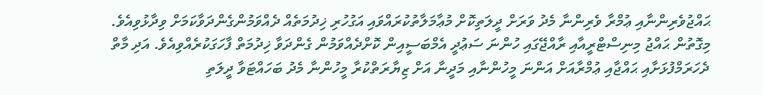ޙައްޖުވެރިންނާއި ޢުމްރާ ވެރިންނާ މެދު ވަރަށް ދީލަތިކޮށް މުޢާމަލާތުކުރައްވައި އަގުހުރި ޚިދުމަތެއް ދެއްވަމުންގެންދަވާކަމަށް ވިދާޅުވިއެވެ.
މިގޮތުން ޙައްޖު މިނިސްޓްރީއާއި ރާއްޖޭގައި ހުންނަ ސަޢުދީ އެމްބަސީއިން ކޮށްދެއްވަމުން ގެންދަވާ ޚިދުމަތް ފާހަގަކުރެއްވިއެވެ. އަދި މާތް ދެހަރަމްފުޅަށާއި ޙައްޖާއި ޢުމްރާއަށް އަންނަ މީހުންނާއި މަދީނާ އަށް ޒިޔާރަތްކުރާ މީހުންނާ މެދު ބަހައްޓަވާ ދީލަތި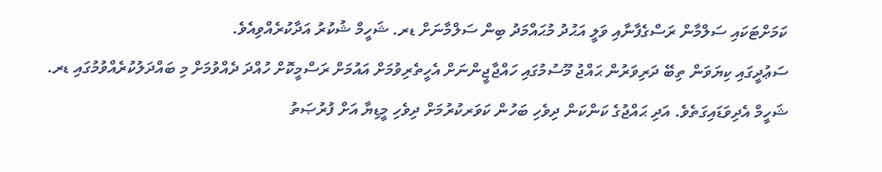ކަމަށްޓަކައި ސަލްމާން ރަސްގެފާނާއި ވަލީ އަޙުދު މުޙައްމަދު ބިން ސަލްމާނަށް ޑރ. ޝަހީމް ޝުކުރު އަދާކުރެއްވިއެވެ.
ސަޢުދީގައި ކިޔަވަން ތިބޭ ދަރިވަރުން ޙައްޖު މޫސުމުގައި ހައްޖާޖީންނަށް އެހީތެރިވުމަށް އައުމަށް ރަސްމީކޮށް ހުއްދަ ދެއްވުމަށް މި ބައްދަލުކުރެއްވުމުގައި ޑރ. ޝަހީމް އެދިވަޑައިގަތެވެ. އަދި ޙައްޖުގެ ކަންކަން ދިވެހި ބަހުން ކަވަރކުރުމަށް ދިވެހި މީޑިޔާ އަށް ފުރުޞަތު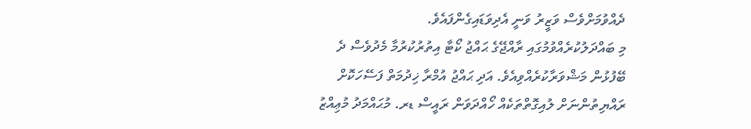ދެއްވުމަށްވެސް ވަޒީރު ވަނީ އެދިވަޑައިގެންފައެވެ.
މި ބައްދަލުކުރެއްވުމުގައި ރާއްޖޭގެ ޙައްޖު ކޯޓާ އިތުރުކުރުމާ މެދުވެސް ދެ ބޭފުޅުން މަޝްވަރާކުރެއްވިއެވެ. އަދި ޙައްޖު އުމްރާ ޚިދުމަތް ފަސޭހަކޮށް ރައްޔިތުންނަށް ލުއިގޮތްތަކެއް ހޯއްދަވަން ރައީސް ޑރ. މުޙައްމަދު މުޢިއްޒު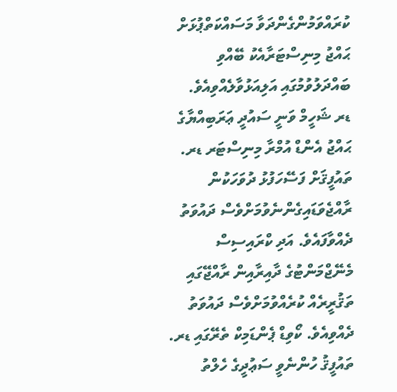ކުރައްވަމުންގެންދަވާ މަސައްކަތްޕުޅަށް ޙައްޖު މިނިސްޓަރާއެކު ބޭއްވި ބައްދަލުވުމުގައި އަލިއަޅުވާލެއްވިއެވެ.
ޑރ ޝަހީމް ވަނީ ސައުދީ ޢަރަބިއްޔާގެ ޙައްޖު އެންޑް އުމްރާ މިނިސްޓަރ ޑރ. ތައުފީޤަށް ފަސޭހަފުޅު ދުވަހަކުން ރާއްޖެވަޑައިގެންނެވުމަށްވެސް ދައުވަތު ދެއްވާފައެވެ. އަދި ކްރައިސިސް މެނޭޖްމަންޓުގެ ދާއިރާއިން ރާއްޖޭގައި ތަޤުރީރެއް ކުރެއްވުމަށްވެސް ދައުވަތު ދެއްވިއެވެ. ކޯވިޑް ޕެންޑަމިކް ތެރޭގައި ޑރ. ތައުފީޤު ހުންނެވީ ސަޢުދީގެ ހެލްތު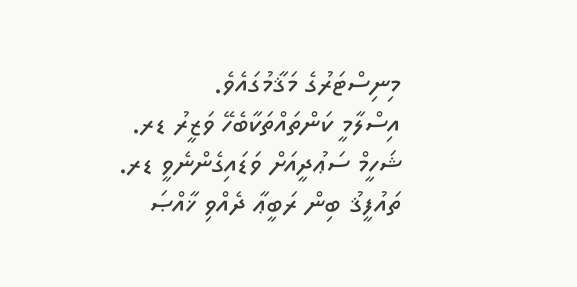މިނިސްޓަރުގެ މަޤާމުގައެވެ.
އިސްލާމީ ކަންތައްތަކާބެހޭ ވަޒީރު ޑރ. ޝަހީމް ސަޢުދީއަށް ވަޑައިގެންނެވީ ޑރ. ތައުފީޤު ބިން ރަބީޢާ ދެއްވި ޚާއްޞަ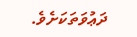ދަޢުވަތަކަށެވެ.